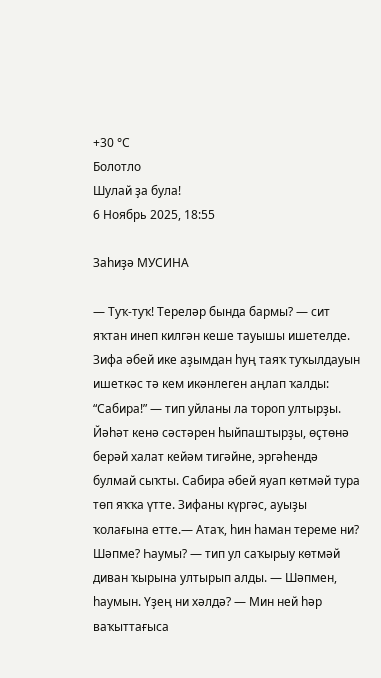+30 °С
Болотло
Шулай ҙа була!
6 Ноябрь 2025, 18:55

Заһиҙә МУСИНА

— Туҡ-туҡ! Тереләр бында бармы? — сит яҡтан инеп килгән кеше тауышы ишетелде. Зифа әбей ике аҙымдан һуң таяҡ туҡылдауын ишеткәс тә кем икәнлеген аңлап ҡалды: “Сабира!” — тип уйланы ла тороп ултырҙы. Йәһәт кенә сәстәрен һыйпаштырҙы, өҫтөнә берәй халат кейәм тигәйне, эргәһендә булмай сыҡты. Сабира әбей яуап көтмәй тура төп яҡҡа үтте. Зифаны күргәс, ауыҙы ҡолағына етте.— Атаҡ, һин һаман тереме ни? Шәпме? Һаумы? — тип ул саҡырыу көтмәй диван ҡырына ултырып алды. — Шәпмен, һаумын. Үҙең ни хәлдә? — Мин ней һәр ваҡыттағыса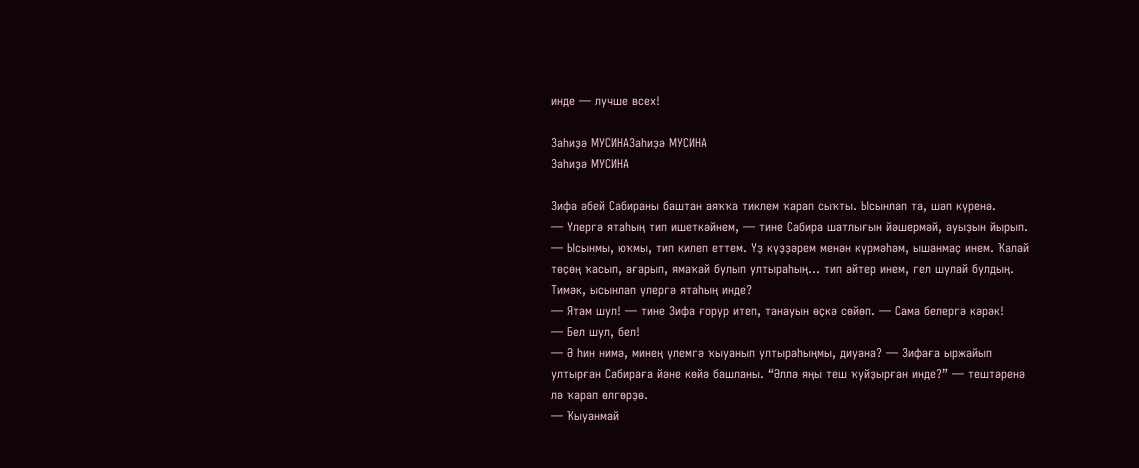инде — лучше всех!

Заһиҙә МУСИНАЗаһиҙә МУСИНА
Заһиҙә МУСИНА

Зифа әбей Сабираны баштан аяҡҡа тиклем ҡарап сыҡты. Ысынлап та, шәп күренә.
— Үлергә ятаһың тип ишеткәйнем, — тине Сабира шатлығын йәшермәй, ауыҙын йырып. — Ысынмы, юҡмы, тип килеп еттем. Үҙ күҙҙәрем менән күрмәһәм, ышанмаҫ инем. Ҡалай төҫөң ҡасып, ағарып, ямаҡай булып ултыраһың... тип әйтер инем, гел шулай булдың. Тимәк, ысынлап үлергә ятаһың инде?
— Ятам шул! — тине Зифа ғорур итеп, танауын өҫкә сөйөп. — Сама белергә кәрәк!
— Бел шул, бел!
— Ә һин нимә, минең үлемгә ҡыуанып ултыраһыңмы, диуана? — Зифаға ыржайып ултырған Сабираға йәне көйә башланы. “Әллә яңы теш ҡуйҙырған инде?” — тештәренә лә ҡарап өлгөрҙө.
— Ҡыуанмай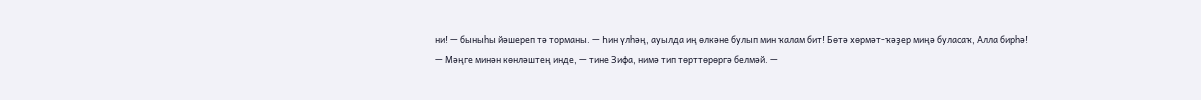ни! — быныһы йәшереп тә торманы. — Һин үлһәң, ауылда иң өлкәне булып мин ҡалам бит! Бөтә хөрмәт-ҡәҙер миңә буласаҡ, Алла бирһә!
— Мәңге минән көнләштең инде, — тине Зифа, нимә тип төрттөрөргә белмәй. —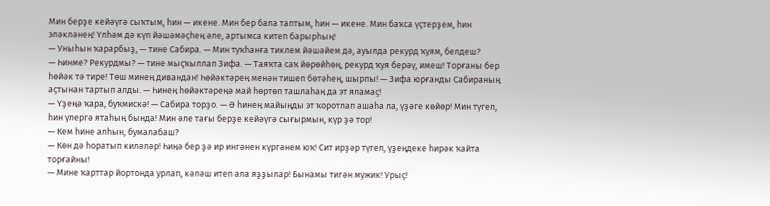Мин берҙе кейәүгә сыҡтым, һин — икене. Мин бер бала таптым, һин — икене. Мин баҡса үҫтерҙем, һин эләкләнең! Үлһәм дә күп йәшәмәҫһең әле, артымса китеп барырһың!
— Уныһын ҡарарбыҙ, — тине Сабира. — Мин туҡһанға тиклем йәшәйем дә, ауылда рекурд ҡуям, белдеш?
— Һинме? Рекурдмы? — тине мыҫҡыллап Зифа. — Таяҡта саҡ йөрөйһөң, рекурд ҡуя берәү, имеш! Торғаны бер һөйәк тә тире! Төш минең дивандан! Һөйәктәрең менән тишеп бөтәһең, шырпы! — Зифа юрғанды Сабираның аҫтынан тартып алды. — Һинең һөйәктәреңә май һөртөп ташлаһаң да эт яламаҫ!
— Үҙеңә ҡара, буҡмискә! — Сабира торҙо. — Ә һинең майыңды эт ҡоротлап ашаһа ла, үҙәге көйөр! Мин түгел, һин үлергә ятаһың бында! Мин әле тағы берҙе кейәүгә сығырмын, күр ҙә тор!
— Кем һине алһын, бумалабаш?
— Көн дә һоратып киләләр! Һиңә бер ҙә ир ингәнен күргәнем юҡ! Сит ирҙәр түгел, үҙеңдеке һирәк ҡайта торғайны!
— Мине ҡарттар йортонда урлап, кәләш итеп ала яҙҙылар! Бынамы тигән мужик! Урыҫ!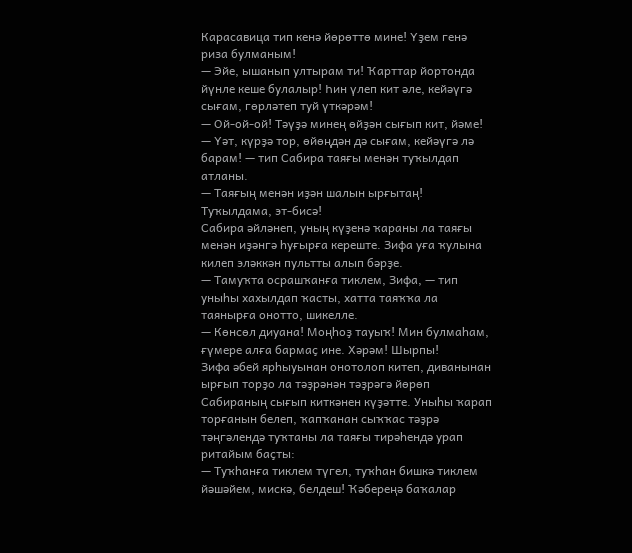Карасавица тип кенә йөрөттө мине! Үҙем генә риза булманым!
— Эйе, ышанып ултырам ти! Ҡарттар йортонда йүнле кеше булалыр! Һин үлеп кит әле, кейәүгә сығам, гөрләтеп туй үткәрәм!
— Ой-ой-ой! Тәүҙә минең өйҙән сығып кит, йәме!
— Үәт, күрҙә тор, өйөңдән дә сығам, кейәүгә лә барам! — тип Сабира таяғы менән туҡылдап атланы.
— Таяғың менән иҙән шалын ырғытаң! Туҡылдама, эт-бисә!
Сабира әйләнеп, уның күҙенә ҡараны ла таяғы менән иҙәнгә һуғырға кереште. Зифа уға ҡулына килеп эләккән пультты алып бәрҙе.
— Тамуҡта осрашҡанға тиклем, Зифа, — тип уныһы хахылдап ҡасты, хатта таяҡҡа ла таянырға онотто, шикелле.
— Көнсөл диуана! Моңһоҙ тауыҡ! Мин булмаһам, ғүмере алға бармаҫ ине. Хәрәм! Шырпы!
Зифа әбей ярһыуынан онотолоп китеп, диванынан ырғып торҙо ла тәҙрәнән тәҙрәгә йөрөп Сабираның сығып киткәнен күҙәтте. Уныһы ҡарап торғанын белеп, ҡапҡанан сыҡҡас тәҙрә тәңгәлендә туҡтаны ла таяғы тирәһендә урап ритайым баҫты:
— Туҡһанға тиклем түгел, туҡһан бишкә тиклем йәшәйем, мискә, белдеш! Ҡәбереңә баҡалар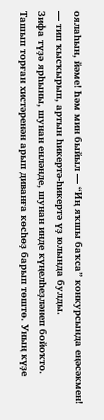оялаһын, йәме! Һәм мин быйыл — “Иң яҡшы баҡса” конкурсында еңәсәкмен! — тип ҡысҡырып, артын һикертә-һикертә үҙ юлында булды.
Зифа түҙә ярһыны, шунан енләнде, шунан инде күңелһеҙләнеп бойоҡто. Ташып торған хистәренән арып диванға көсһөҙ барып төштө. Уның күҙе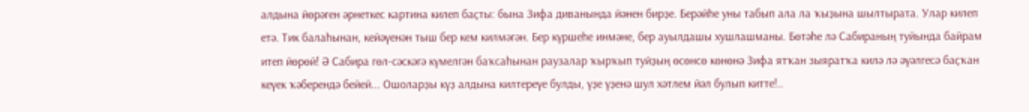алдына йөрәген әрнеткес картина килеп баҫты: бына Зифа диванында йәнен бирҙе. Берәйһе уны табып ала ла ҡыҙына шылтырата. Улар килеп етә. Тик балаһынан, кейәүенән тыш бер кем килмәгән. Бер күршеһе инмәне, бер ауылдашы хушлашманы. Бөтәһе лә Сабираның туйында байрам итеп йөрөй! Ә Сабира гөл-сәскәгә күмелгән баҡсаһынан раузалар ҡырҡып туйҙың өсөнсө көнөнә Зифа ятҡан зыяратҡа килә лә әүәлгесә баҫҡан кеүек ҡәберендә бейей... Ошоларҙы күҙ алдына килтереүе булды, үҙе үҙенә шул хәтлем йәл булып китте!..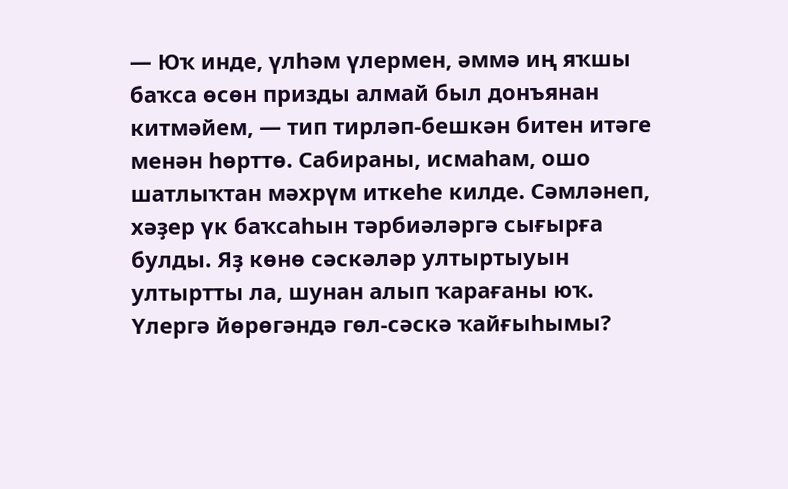— Юҡ инде, үлһәм үлермен, әммә иң яҡшы баҡса өсөн призды алмай был донъянан китмәйем, — тип тирләп-бешкән битен итәге менән һөрттө. Сабираны, исмаһам, ошо шатлыҡтан мәхрүм иткеһе килде. Сәмләнеп, хәҙер үк баҡсаһын тәрбиәләргә сығырға булды. Яҙ көнө сәскәләр ултыртыуын ултыртты ла, шунан алып ҡарағаны юҡ. Үлергә йөрөгәндә гөл-сәскә ҡайғыһымы?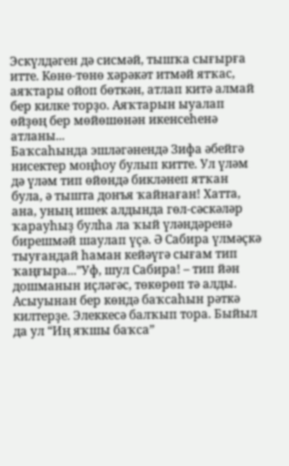Эскүлдәген дә сисмәй, тышҡа сығырға итте. Көнө-төнө хәрәкәт итмәй ятҡас, аяҡтары ойоп бөткән, атлап китә алмай бер килке торҙо. Аяҡтарын ыуалап өйҙөң бер мөйөшөнән икенсеһенә атланы...
Баҡсаһында эшләгәнендә Зифа әбейгә нисектер моңһоу булып китте. Ул үләм дә үләм тип өйөндә бикләнеп ятҡан була, ә тышта донъя ҡайнаған! Хатта, ана, уның ишек алдында гөл-сәскәләр ҡарауһыҙ булһа ла ҡый үләндәренә бирешмәй шаулап үҫә. Ә Сабира үлмәҫкә тыуғандай һаман кейәүгә сығам тип ҡаңғыра...”Уф, шул Сабира! – тип йән дошманын иҫләгәс, төкөрөп тә алды. Асыуынан бер көндә баҡсаһын рәткә килтерҙе. Элеккесә балҡып тора. Быйыл да ул “Иң яҡшы баҡса”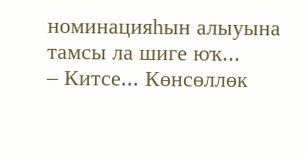номинацияһын алыуына тамсы ла шиге юҡ...
– Китсе... Көнсөллөк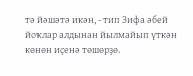тә йәшәтә икән, - тип Зифа әбей йоҡлар алдынан йылмайып үткән көнөн иҫенә төшөрҙө.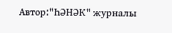Автор:"ҺӘНӘК" журналы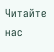Читайте нас